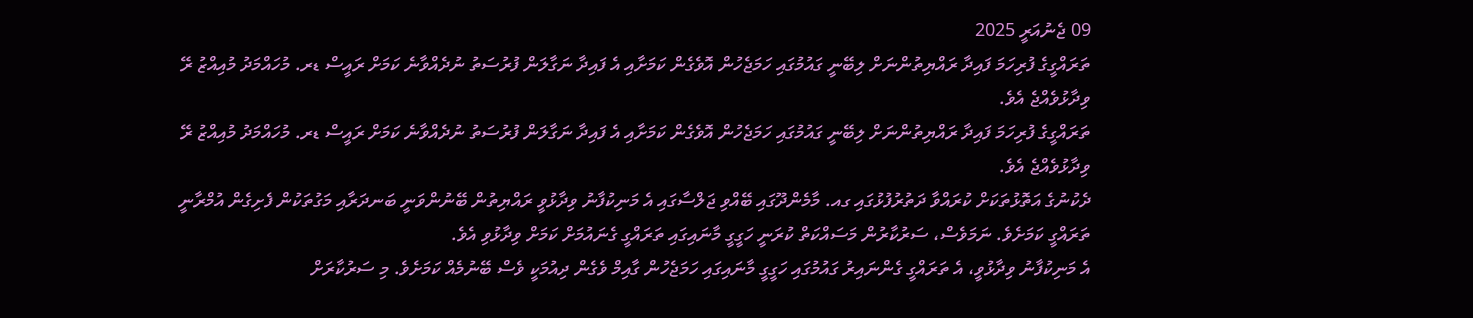09 ޖެނުއަރީ 2025
ތަރައްގީގެ ފުރިހަމަ ފައިދާ ރައްޔިތުންނަށް ލިބޭނީ ގައުމުގައި ހަމަޖެހުން އޮވެގެން ކަމަށާއި އެ ފައިދާ ނަގާލަން ފުރުސަތު ނުދެއްވާނެ ކަމަށް ރައީސް ޑރ. މުހައްމަދު މުއިއްޒު ރޭ ވިދާޅުވެއްޖެ އެވެ.
ތަރައްގީގެ ފުރިހަމަ ފައިދާ ރައްޔިތުންނަށް ލިބޭނީ ގައުމުގައި ހަމަޖެހުން އޮވެގެން ކަމަށާއި އެ ފައިދާ ނަގާލަން ފުރުސަތު ނުދެއްވާނެ ކަމަށް ރައީސް ޑރ. މުހައްމަދު މުއިއްޒު ރޭ ވިދާޅުވެއްޖެ އެވެ.
ދެކުނުގެ އަތޮޅުތަކަށް ކުރައްވާ ދަތުރުފުޅުގައި ގއ. މާމެންދޫގައި ބޭއްވި ޖަލްސާގައި އެ މަނިކުފާނު ވިދާޅުވީ ރައްޔިތުން ބޭނުންވަނީ ބަނދަރާއި މަގުތަކުން ފެށިގެން އުމްރާނީ ތަރައްގީ ކަމަށެވެ. ނަމަވެސް، ސަރުކާރުން މަސައްކަތް ކުރަނީ ހަގީގީ މާނައިގައި ތަރައްގީ ގެނައުމަށް ކަމަށް ވިދާޅުވި އެވެ.
އެ މަނިކުފާނު ވިދާޅުވީ، އެ ތަރައްގީ ގެންނައިރު ގައުމުގައި ހަގީގީ މާނައިގައި ހަމަޖެހުން ގާއިމް ވެގެން ދިއުމަކީ ވެސް ބޭނުމެއް ކަމަށެވެ. މި ސަރުކާރަށް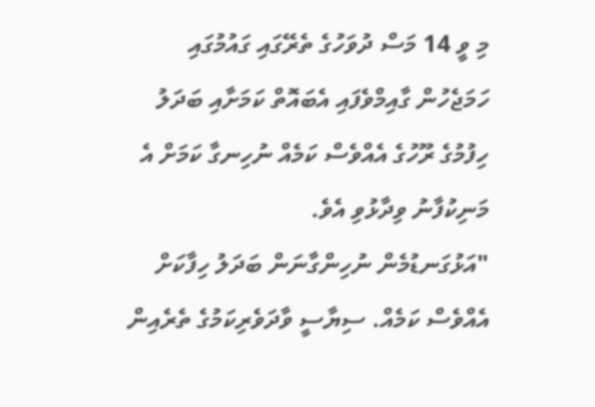މި ވީ 14 މަސް ދުވަހުގެ ތެރޭގައި ގައުމުގައި ހަމަޖެހުން ގާއިމްވެފައި އެބައޮތް ކަމަށާއި ބަދަލު ހިފުމުގެ ރޫހުގެ އެއްވެސް ކަމެއް ނުހިނގާ ކަމަށް އެ މަނިކުފާނު ވިދާޅުވި އެވެ.
"އަޅުގަނޑުމެން ނުހިންގާނަން ބަދަލު ހިފާކަށް އެއްވެސް ކަމެއް. ސިޔާސީ ވާދަވެރިކަމުގެ ތެރެއިން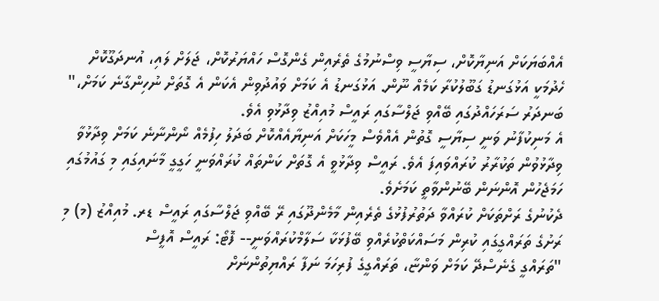އެއްބަޔަކަށް އަނިޔާކޮށް، ސިޔާސީ ވިސްނުމުގެ ތެރެއިން ގެންގޮސް ހައްޔަރުކޮށް، ޖަލަށް ލައި، އުނދަގޫކޮށް ހެދުމަކީ އަޅުގަނޑު ގަބޫލުކުރާ ކަމެއް ނޫން. އަޅުގަނޑު އެ ކަމަށް ވައުދުވިން އެކަން އެ ގޮތަށް ނުހިންގާނެ ކަމަށް،" ބަނދަރު ސަރަހައްދުގައި ބޭއްވި ޖަލްސާގައި ރައީސް މުއިއްޒު ވިދާޅުވި އެވެ.
އެ މަނިކުފާނު ވަނީ ސިޔާސީ ގޮތުން އެއްވެސް މީހަކަށް އަނިޔާއެއްކޮށް ބަދަލު ހިފުމެއް ނޯންނާނެ ކަމަށް ވިދާޅުވާ ވިދާޅުވުން ތަކުރާރު ކުރައްވައިފަ އެވެ. ރައީސް ވިދާޅުވީ އެ ގޮތަށް ކަންތައް ކުރައްވަނީ ހަގީގީ މާނައިގައި މި ގައުމުގައި ހަމަޖެހުން އޮންނަން ބޭނުންވާތީ ކަމަށެވެ.
ދެކުނުގެ ރަށްތަކަށް ކުރައްވާ ދަތުރުފުޅުގެ ތެރެއިން މާމެންދޫގައި ރޭ ބޭއްވި ޖަލްސާގައި ރައީސް ޑރ. މުއިއްޒު (މ) މި ރަށުގެ ތަރައްގީގައި ކުރިން މަސައްކަތްކުރެއްވި ބޭފުޅަކާ ސަލާމްކުރައްވަނީ-- ފޮޓޯ: ރައީސް އޮފީސް
"ތަރައްގީ ގެނެސްދޭ ކަމަށް ވަންޏާ، ތަރައްގީގެ ފުރިހަމަ ނަފާ ރައްޔިތުންނަށް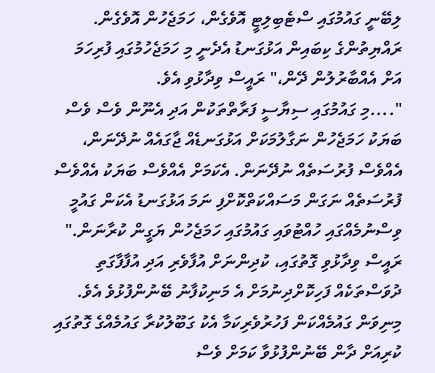ލިބޭނީ ގައުމުގައި ސްޓެބިލިޓީ އޮވެގެން، ހަމަޖެހުން އޮވެގެން. ރައްޔިތުންގެ ކިބައިން އަޅުގަނޑު އެދެނީ މި ހަމަޖެހުމުގައި ފުރިހަމަ އަށް އެއްބާރުލުން ދޭން،" ރައީސް ވިދާޅުވި އެވެ.
"....މި ގައުމުގައި ސިޔާސީ ފަރާތްތަކުން އަދި އެނޫން ވެސް ވެސް ބަޔަކު ހަމަޖެހުން ނަގާލުމަކަށް އަޅުގަނޑެއް ޖާގައެއް ނުދޭނަން، އެއްވެސް ފުރުސަތެއް ނުދޭނަން. އެކަމަށް އެއްވެސް ބަޔަކު އެއްވެސް ފުރުސަތެއް ނަގަން މަސައްކަތްކޮށްފި ނަމަ އަޅުގަނޑު އެކަން ގައުމީ ވިސްނުމެއްގައި ހުއްޓުވައި ގައުމުގައި ހަމަޖެހުން ޔަގީން ކުރާނަން."
ރައީސް ވިދާޅުވި ގޮތުގައި، ކުދިންނަށް އުފާވެރި އަދި އުފާފާގަތި ދުވަސްތަކެއް ފަހިކޮށްދިނުމަށް އެ މަނިކުފާނު ބޭނުންފުޅުވެ އެވެ. މިނިވަން ގައުމެއްކަން ފަހުރުވެރިކަމާ އެކު ގަބޫލުކުރާ ގައުމެއްގެ ގޮތުގައި ކުރިއަށް ދާން ބޭނުންފުޅުވާ ކަމަށް ވެސް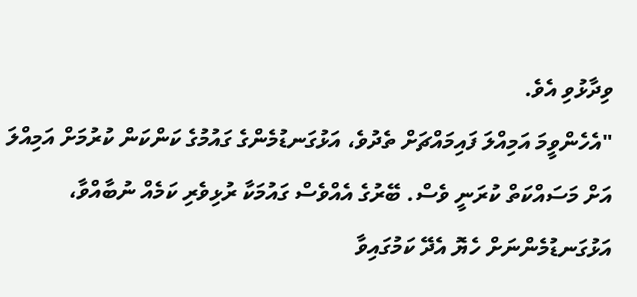ވިދާޅުވި އެވެ.
"އެހެންވީމަ އަމިއްލަ ފައިމައްޗަށް ތެދުވެ، އަޅުގަނޑުމެންގެ ގައުމުގެ ކަންކަން ކުރުމަށް އަމިއްލަ އަށް މަސައްކަތް ކުރަނީ ވެސް. ބޭރުގެ އެއްވެސް ގައުމަކާ ރުޅިވެރި ކަމެއް ނުބާއްވާ، އަޅުގަނޑުމެންނަށް ހެޔޮ އެދޭ ކަމުގައިވާ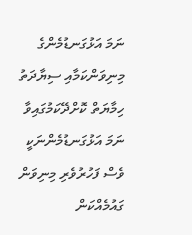ނަމަ އަޅުގަނޑުމެންގެ މިނިވަންކަމާއި ސިޔާދަތު ހިމާޔަތް ކޮށްދޭކަމުގައިވާ ނަމަ އަޅުގަނޑުމެންނަކީ ވެސް ފަހުރުވެރި މިނިވަން ގައުމެއްކަން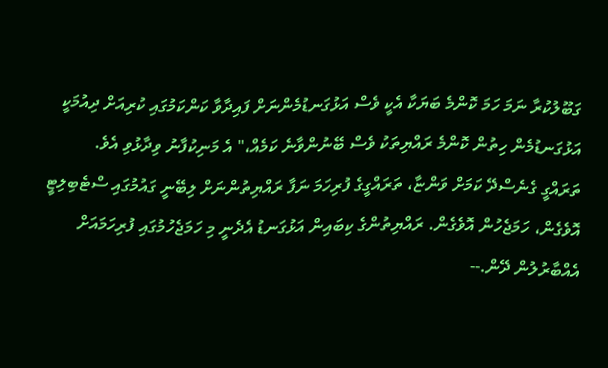ގަބޫލުކުރާ ނަމަ ހަމަ ކޮންމެ ބަޔަކާ އެކީ ވެސް އަޅުގަނޑުމެންނަށް ފައިދާވާ ކަންކަމުގައި ކުރިއަށް ދިއުމަކީ އަޅުގަނޑުމެން ހިތުން ކޮންމެ ރައްޔިތަކު ވެސް ބޭނުންވާނެ ކަމެއް،" އެ މަނިކުފާނު ވިދާޅުވި އެވެ.
ތަރައްގީ ގެނެސްދޭ ކަމަށް ވަންޏާ، ތަރައްގީގެ ފުރިހަމަ ނަފާ ރައްޔިތުންނަށް ލިބޭނީ ގައުމުގައި ސްޓެބިލިޓީ އޮވެގެން، ހަމަޖެހުން އޮވެގެން. ރައްޔިތުންގެ ކިބައިން އަޅުގަނޑު އެދެނީ މި ހަމަޖެހުމުގައި ފުރިހަމައަށް އެއްބާރުލުން ދޭން.--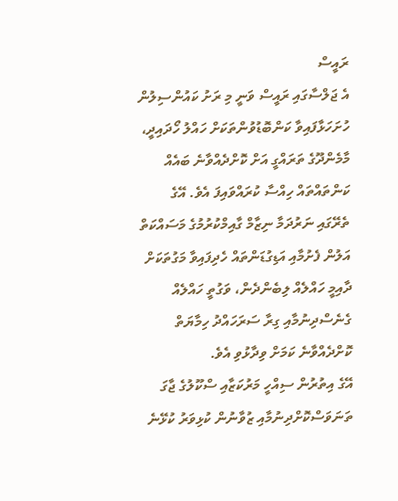ރައީސް
އެ ޖަލްސާގައި ރައީސް ވަނީ މި ރަށު ކައުންސިލުން ހުށަހަޅާފައިވާ ކަންބޮޑުވުންތަކަށް ހައްލު ހޯދައިދީ، މާމެންދޫގެ ތަރައްގީ އަށް ކޮށްދެއްވާނެ ބައެއް ކަންތައްތައް ހިއްސާ ކުރައްވައިފަ އެވެ. އޭގެ ތެރޭގައި ނަރުދަމާ ނިޒާމް ގާއިމްކުރުމުގެ މަސައްކަތް އަލުން ފެށުމާއި އަޑިގުޑަންތައް ހެދިފައިވާ މަގުތަކަށް ދާއިމީ ހައްލެއް ލިބެންދެން، ވަގުތީ ހައްލެއް ގެނެސްދިނުމާއި ގިރާ ސަރަހައްދު ހިމާޔަތް ކޮށްދެއްވާނެ ކަމަށް ވިދާޅުވި އެވެ.
އޭގެ އިތުރުން ސިއްހީ މަރުކަޒާއި ސްކޫލުގެ ޖާގަ ތަނަވަސްކޮށްދިނުމާއި ޒުވާނުން ކުޅިވަރު ކުޅޭނެ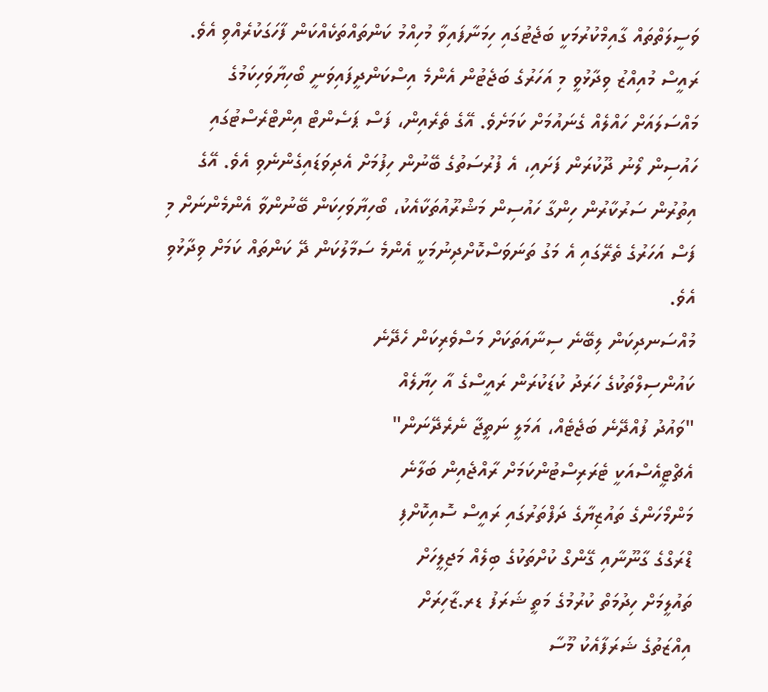ވަސީލަތްތައް ގާއިމްކުރުމަކީ ބަޖެޓުގައި ހިމަނާފައިވާ މުހިއްމު ކަންތައްތަކެއްކަން ފާހަގަކުރެއްވި އެވެ.
ރައީސް މުއިއްޒު ވިދާޅުވީ މި އަހަރުގެ ބަޖެޓުން އެންމެ އިސްކަންދީފައިވަނީ ބޯހިޔާވަހިކަމުގެ މައްސަލައަށް ހައްލެއް ގެނައުމަށް ކަމަށެވެ. އޭގެ ތެރެއިން، ފަސް ޕަސެންޓް އިންޓްރެސްޓުގައި ހައުސިން ލޯނު ދޫކުރަން ފަށައި، އެ ފުރުސަތުގެ ބޭނުން ހިފުމަށް އެދިވަޑައިގެންނެވި އެވެ. އޭގެ އިތުރުން ސަރުކާރުން ހިންގާ ހައުސިން މަޝްރޫއުތަކާއެކު، ބޯހިޔާވަހިކަން ބޭނުންވާ އެންމެންނަށް މި ފަސް އަހަރުގެ ތެރޭގައި އެ މަގު ތަނަވަސްކޮށްދިނުމަކީ އެންމެ ސަމާލުކަން ދޭ ކަންތައް ކަމަށް ވިދާޅުވި އެވެ.
މުއްސަނދިކަން ލިބޭނެ ސިނާއަތަކަށް މަސްވެރިކަން ހެދޭނެ
ކައުންސިލްތަކުގެ ހަރަދު ކުޑަކުރަން ރައީސްގެ އާ ހިޔާލެއް
"ވައުދު ފުއްދޭނެ ބަޖެޓެއް، އަމަލީ ނަތީޖާ ނެރެދޭނަން"
އެޗްޓީއެސްއަކީ ޓެރަރިސްޓުންކަމަށް ރާއްޖެއިން ބަލާނެ
މަންމޯހަންގެ ތައުޒިޔާގެ ދަފްތަރުގައި ރައީސް ސޮއިކޮށްފި
ޑްރަގްގެ ގާނޫނާއި ގޭންގް ކުށްތަކުގެ ބިލެއް މަޖިލީހަށް
ތައުލީމަށް ހިދުމަތް ކުރުމުގެ މަތީ ޝަރަފު ޑރ.ޒާހިރަށް
އިއްޒަތުގެ ޝަރަފާއެކު މޫސާ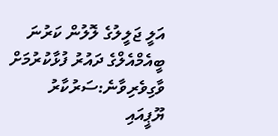އަލީ ޖަލީލުގެ ލޮލުން ކަރުނަ
ބީއެމްއެލްގެ ދައުރު ފުޅާކުރުމަށް ވާގިވެރިވާނެ:ސަރުކާރު
ޔޫޕީއައި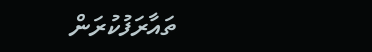ތައާރަފުކުރަން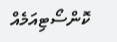ކޮންސޯޓިއަމެއް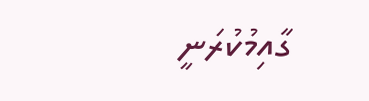ގާއިމުކުރަނީ